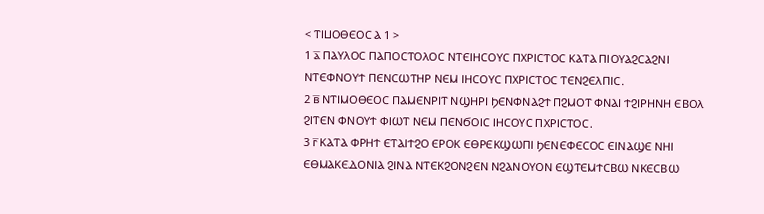< ⲦⲒⳘⲞⲐⲈⲞⲤ Ⲁ 1 >
1 ⲁ̅ ⲠⲀⲨⲖⲞⲤ ⲠⲀⲠⲞⲤⲦⲞⲖⲞⲤ ⲚⲦⲈⲒⲎⲤⲞⲨⲤ ⲠⲬⲢⲒⲤⲦⲞⲤ ⲔⲀⲦⲀ ⲠⲒⲞⲨⲀϨⲤⲀϨⲚⲒ ⲚⲦⲈⲪⲚⲞⲨϮ ⲠⲈⲚⲤⲰⲦⲎⲢ ⲚⲈⲘ ⲒⲎⲤⲞⲨⲤ ⲠⲬⲢⲒⲤⲦⲞⲤ ⲦⲈⲚϨⲈⲖⲠⲒⲤ.
2 ⲃ̅ ⲚⲦⲒⲘⲞⲐⲈⲞⲤ ⲠⲀⲘⲈⲚⲢⲒⲦ ⲚϢⲎⲢⲒ ϦⲈⲚⲪⲚⲀϨϮ ⲠϨⲘⲞⲦ ⲪⲚⲀⲒ ϮϨⲒⲢⲎⲚⲎ ⲈⲂⲞⲖ ϨⲒⲦⲈⲚ ⲪⲚⲞⲨϮ ⲪⲒⲰⲦ ⲚⲈⲘ ⲠⲈⲚϬⲞⲒⲤ ⲒⲎⲤⲞⲨⲤ ⲠⲬⲢⲒⲤⲦⲞⲤ.
3 ⲅ̅ ⲔⲀⲦⲀ ⲪⲢⲎϮ ⲈⲦⲀⲒϮϨⲞ ⲈⲢⲞⲔ ⲈⲐⲢⲈⲔϢⲰⲠⲒ ϦⲈⲚⲈⲪⲈⲤⲞⲤ ⲈⲒⲚⲀϢⲈ ⲚⲎⲒ ⲈⲐⲘⲀⲔⲈⲆⲞⲚⲒⲀ ϨⲒⲚⲀ ⲚⲦⲈⲔϨⲞⲚϨⲈⲚ ⲚϨⲀⲚⲞⲨⲞⲚ ⲈϢⲦⲈⲘϮⲤⲂⲰ ⲚⲔⲈⲤⲂⲰ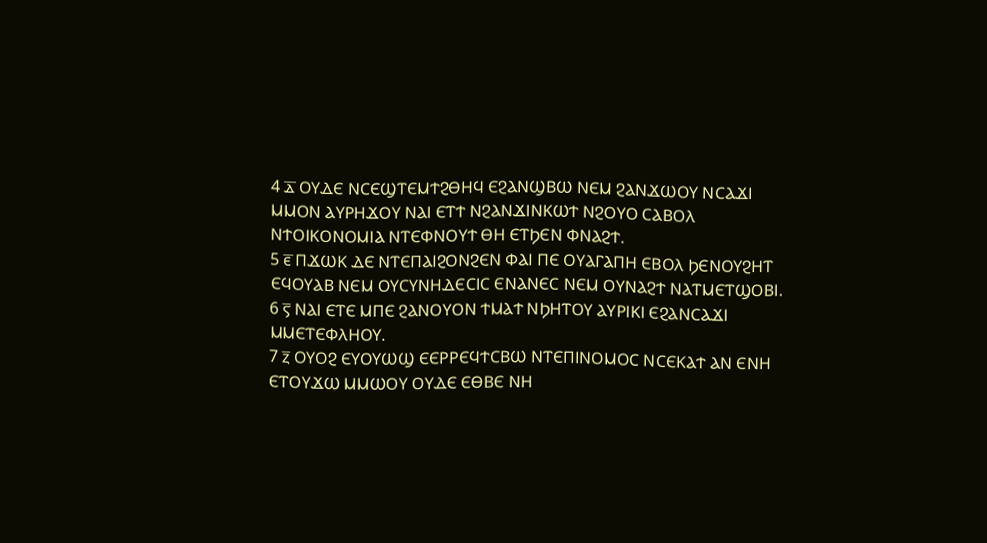4 ⲇ̅ ⲞⲨⲆⲈ ⲚⲤⲈϢⲦⲈⲘϮϨⲐⲎϤ ⲈϨⲀⲚϢⲂⲰ ⲚⲈⲘ ϨⲀⲚϪⲰⲞⲨ ⲚⲤⲀϪⲒ ⲘⲘⲞⲚ ⲀⲨⲢⲎϪⲞⲨ ⲚⲀⲒ ⲈⲦϮ ⲚϨⲀⲚϪⲒⲚⲔⲰϮ ⲚϨⲞⲨⲞ ⲤⲀⲂⲞⲖ ⲚϮⲞⲒⲔⲞⲚⲞⲘⲒⲀ ⲚⲦⲈⲪⲚⲞⲨϮ ⲐⲎ ⲈⲦϦⲈⲚ ⲪⲚⲀϨϮ.
5 ⲉ̅ ⲠϪⲰⲔ ⲆⲈ ⲚⲦⲈⲠⲀⲒϨⲞⲚϨⲈⲚ ⲪⲀⲒ ⲠⲈ ⲞⲨⲀⲄⲀⲠⲎ ⲈⲂⲞⲖ ϦⲈⲚⲞⲨϨⲎⲦ ⲈϤⲞⲨⲀⲂ ⲚⲈⲘ ⲞⲨⲤⲨⲚⲎⲆⲈⲤⲒⲤ ⲈⲚⲀⲚⲈⲤ ⲚⲈⲘ ⲞⲨⲚⲀϨϮ ⲚⲀⲦⲘⲈⲦϢⲞⲂⲒ.
6 ⲋ̅ ⲚⲀⲒ ⲈⲦⲈ ⲘⲠⲈ ϨⲀⲚⲞⲨⲞⲚ ϮⲘⲀϮ ⲚϦⲎⲦⲞⲨ ⲀⲨⲢⲒⲔⲒ ⲈϨⲀⲚⲤⲀϪⲒ ⲘⲘⲈⲦⲈⲪⲖⲎⲞⲨ.
7 ⲍ̅ ⲞⲨⲞϨ ⲈⲨⲞⲨⲰϢ ⲈⲈⲢⲢⲈϤϮⲤⲂⲰ ⲚⲦⲈⲠⲒⲚⲞⲘⲞⲤ ⲚⲤⲈⲔⲀϮ ⲀⲚ ⲈⲚⲎ ⲈⲦⲞⲨϪⲰ ⲘⲘⲰⲞⲨ ⲞⲨⲆⲈ ⲈⲐⲂⲈ ⲚⲎ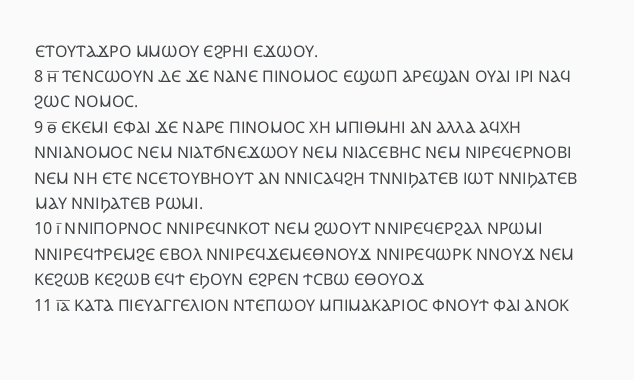ⲈⲦⲞⲨⲦⲀϪⲢⲞ ⲘⲘⲰⲞⲨ ⲈϨⲢⲎⲒ ⲈϪⲰⲞⲨ.
8 ⲏ̅ ⲦⲈⲚⲤⲰⲞⲨⲚ ⲆⲈ ϪⲈ ⲚⲀⲚⲈ ⲠⲒⲚⲞⲘⲞⲤ ⲈϢⲰⲠ ⲀⲢⲈϢⲀⲚ ⲞⲨⲀⲒ ⲒⲢⲒ ⲚⲀϤ ϨⲰⲤ ⲚⲞⲘⲞⲤ.
9 ⲑ̅ ⲈⲔⲈⲘⲒ ⲈⲪⲀⲒ ϪⲈ ⲚⲀⲢⲈ ⲠⲒⲚⲞⲘⲞⲤ ⲬⲎ ⲘⲠⲒⲐⲘⲎⲒ ⲀⲚ ⲀⲖⲖⲀ ⲀϤⲬⲎ ⲚⲚⲒⲀⲚⲞⲘⲞⲤ ⲚⲈⲘ ⲚⲒⲀⲦϬⲚⲈϪⲰⲞⲨ ⲚⲈⲘ ⲚⲒⲀⲤⲈⲂⲎⲤ ⲚⲈⲘ ⲚⲒⲢⲈϤⲈⲢⲚⲞⲂⲒ ⲚⲈⲘ ⲚⲎ ⲈⲦⲈ ⲚⲤⲈⲦⲞⲨⲂⲎⲞⲨⲦ ⲀⲚ ⲚⲚⲒⲤⲀϤϨⲎ ⲦⲚⲚⲒϦⲀⲦⲈⲂ ⲒⲰⲦ ⲚⲚⲒϦⲀⲦⲈⲂ ⲘⲀⲨ ⲚⲚⲒϦⲀⲦⲈⲂ ⲢⲰⲘⲒ.
10 ⲓ̅ ⲚⲚⲒⲠⲞⲢⲚⲞⲤ ⲚⲚⲒⲢⲈϤⲚⲔⲞⲦ ⲚⲈⲘ ϨⲰⲞⲨⲦ ⲚⲚⲒⲢⲈϤⲈⲢϨⲀⲖ ⲚⲢⲰⲘⲒ ⲚⲚⲒⲢⲈϤϮⲢⲈⲘϨⲈ ⲈⲂⲞⲖ ⲚⲚⲒⲢⲈϤϪⲈⲘⲈⲐⲚⲞⲨϪ ⲚⲚⲒⲢⲈϤⲰⲢⲔ ⲚⲚⲞⲨϪ ⲚⲈⲘ ⲔⲈϨⲰⲂ ⲔⲈϨⲰⲂ ⲈϤϮ ⲈϦⲞⲨⲚ ⲈϨⲢⲈⲚ ϮⲤⲂⲰ ⲈⲐⲞⲨⲞϪ
11 ⲓ̅ⲁ̅ ⲔⲀⲦⲀ ⲠⲒⲈⲨⲀⲄⲄⲈⲖⲒⲞⲚ ⲚⲦⲈⲠⲰⲞⲨ ⲘⲠⲒⲘⲀⲔⲀⲢⲒⲞⲤ ⲪⲚⲞⲨϮ ⲪⲀⲒ ⲀⲚⲞⲔ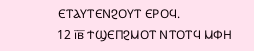ⲈⲦⲀⲨⲦⲈⲚϨⲞⲨⲦ ⲈⲢⲞϤ.
12 ⲓ̅ⲃ̅ ϮϢⲈⲠϨⲘⲞⲦ ⲚⲦⲞⲦϤ ⲘⲪⲎ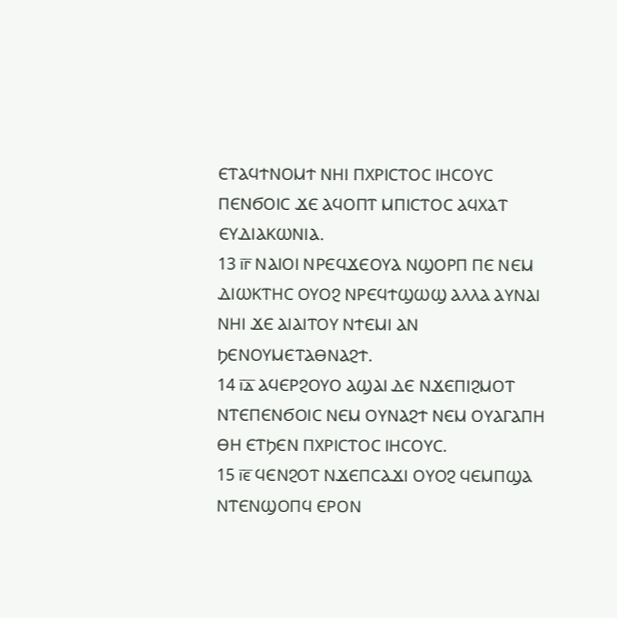ⲈⲦⲀϤϮⲚⲞⲘϮ ⲚⲎⲒ ⲠⲬⲢⲒⲤⲦⲞⲤ ⲒⲎⲤⲞⲨⲤ ⲠⲈⲚϬⲞⲒⲤ ϪⲈ ⲀϤⲞⲠⲦ ⲘⲠⲒⲤⲦⲞⲤ ⲀϤⲬⲀⲦ ⲈⲨⲆⲒⲀⲔⲰⲚⲒⲀ.
13 ⲓ̅ⲅ̅ ⲚⲀⲒⲞⲒ ⲚⲢⲈϤϪⲈⲞⲨⲀ ⲚϢⲞⲢⲠ ⲠⲈ ⲚⲈⲘ ⲆⲒⲰⲔⲦⲎⲤ ⲞⲨⲞϨ ⲚⲢⲈϤϮϢⲰϢ ⲀⲖⲖⲀ ⲀⲨⲚⲀⲒ ⲚⲎⲒ ϪⲈ ⲀⲒⲀⲒⲦⲞⲨ ⲚϮⲈⲘⲒ ⲀⲚ ϦⲈⲚⲞⲨⲘⲈⲦⲀⲐⲚⲀϨϮ.
14 ⲓ̅ⲇ̅ ⲀϤⲈⲢϨⲞⲨⲞ ⲀϢⲀⲒ ⲆⲈ ⲚϪⲈⲠⲒϨⲘⲞⲦ ⲚⲦⲈⲠⲈⲚϬⲞⲒⲤ ⲚⲈⲘ ⲞⲨⲚⲀϨϮ ⲚⲈⲘ ⲞⲨⲀⲄⲀⲠⲎ ⲐⲎ ⲈⲦϦⲈⲚ ⲠⲬⲢⲒⲤⲦⲞⲤ ⲒⲎⲤⲞⲨⲤ.
15 ⲓ̅ⲉ̅ ϤⲈⲚϨⲞⲦ ⲚϪⲈⲠⲤⲀϪⲒ ⲞⲨⲞϨ ϤⲈⲘⲠϢⲀ ⲚⲦⲈⲚϢⲞⲠϤ ⲈⲢⲞⲚ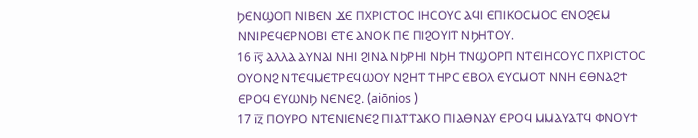ϦⲈⲚϢⲞⲠ ⲚⲒⲂⲈⲚ ϪⲈ ⲠⲬⲢⲒⲤⲦⲞⲤ ⲒⲎⲤⲞⲨⲤ ⲀϤⲒ ⲈⲠⲒⲔⲞⲤⲘⲞⲤ ⲈⲚⲞϨⲈⲘ ⲚⲚⲒⲢⲈϤⲈⲢⲚⲞⲂⲒ ⲈⲦⲈ ⲀⲚⲞⲔ ⲠⲈ ⲠⲒϨⲞⲨⲒⲦ ⲚϦⲎⲦⲞⲨ.
16 ⲓ̅ⲋ̅ ⲀⲖⲖⲀ ⲀⲨⲚⲀⲒ ⲚⲎⲒ ϨⲒⲚⲀ ⲚϦⲢⲎⲒ ⲚϦⲎ ⲦⲚϢⲞⲢⲠ ⲚⲦⲈⲒⲎⲤⲞⲨⲤ ⲠⲬⲢⲒⲤⲦⲞⲤ ⲞⲨⲞⲚϨ ⲚⲦⲈϤⲘⲈⲦⲢⲈϤⲰⲞⲨ ⲚϨⲎⲦ ⲦⲎⲢⲤ ⲈⲂⲞⲖ ⲈⲨⲤⲘⲞⲦ ⲚⲚⲎ ⲈⲐⲚⲀϨϮ ⲈⲢⲞϤ ⲈⲨⲰⲚϦ ⲚⲈⲚⲈϨ. (aiōnios )
17 ⲓ̅ⲍ̅ ⲠⲞⲨⲢⲞ ⲚⲦⲈⲚⲒⲈⲚⲈϨ ⲠⲒⲀⲦⲦⲀⲔⲞ ⲠⲒⲀⲐⲚⲀⲨ ⲈⲢⲞϤ ⲘⲘⲀⲨⲀⲦϤ ⲪⲚⲞⲨϮ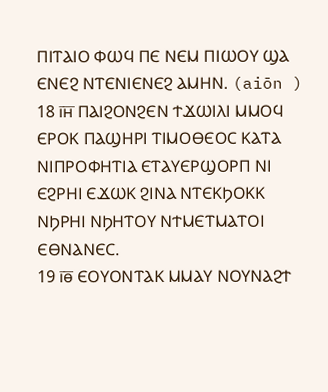ⲠⲒⲦⲀⲒⲞ ⲪⲰϤ ⲠⲈ ⲚⲈⲘ ⲠⲒⲰⲞⲨ ϢⲀ ⲈⲚⲈϨ ⲚⲦⲈⲚⲒⲈⲚⲈϨ ⲀⲘⲎⲚ. (aiōn )
18 ⲓ̅ⲏ̅ ⲠⲀⲒϨⲞⲚϨⲈⲚ ϮϪⲰⲒⲖⲒ ⲘⲘⲞϤ ⲈⲢⲞⲔ ⲠⲀϢⲎⲢⲒ ⲦⲒⲘⲞⲐⲈⲞⲤ ⲔⲀⲦⲀ ⲚⲒⲠⲢⲞⲪⲎⲦⲒⲀ ⲈⲦⲀⲨⲈⲢϢⲞⲢⲠ ⲚⲒ ⲈϨⲢⲎⲒ ⲈϪⲰⲔ ϨⲒⲚⲀ ⲚⲦⲈⲔϦⲞⲔⲔ ⲚϦⲢⲎⲒ ⲚϦⲎⲦⲞⲨ ⲚϮⲘⲈⲦⲘⲀⲦⲞⲒ ⲈⲐⲚⲀⲚⲈⲤ.
19 ⲓ̅ⲑ̅ ⲈⲞⲨⲞⲚⲦⲀⲔ ⲘⲘⲀⲨ ⲚⲞⲨⲚⲀϨϮ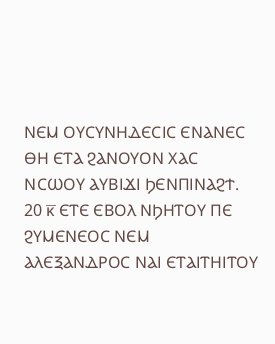ⲚⲈⲘ ⲞⲨⲤⲨⲚⲎⲆⲈⲤⲒⲤ ⲈⲚⲀⲚⲈⲤ ⲐⲎ ⲈⲦⲀ ϨⲀⲚⲞⲨⲞⲚ ⲬⲀⲤ ⲚⲤⲰⲞⲨ ⲀⲨⲂⲒϪⲒ ϦⲈⲚⲠⲒⲚⲀϨϮ.
20 ⲕ̅ ⲈⲦⲈ ⲈⲂⲞⲖ ⲚϦⲎⲦⲞⲨ ⲠⲈ ϨⲨⲘⲈⲚⲈⲞⲤ ⲚⲈⲘ ⲀⲖⲈⲜⲀⲚⲆⲢⲞⲤ ⲚⲀⲒ ⲈⲦⲀⲒⲦⲎⲒⲦⲞⲨ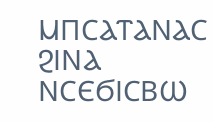ⲘⲠⲤⲀⲦⲀⲚⲀⲤ ϨⲒⲚⲀ ⲚⲤⲈϬⲒⲤⲂⲰ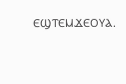ⲈϢⲦⲈⲘϪⲈⲞⲨⲀ.